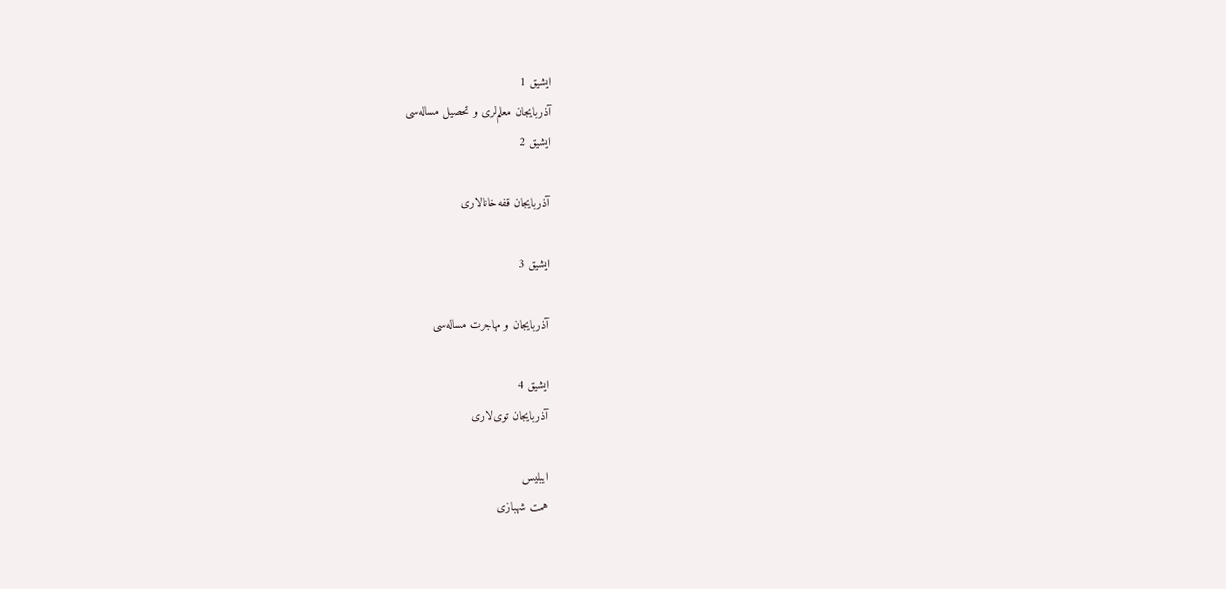ایشیق 1
آذربایجان معلم‌لری و تحصیل مساله‌سی
ایشیق 2

آذربایجان قفه‌خانالاری

ایشیق 3

آذربایجان و مهاجرت مساله‌سی

ایشیق 4
آذربایجان توی‌لاری

ایبلیس
همت شهبازی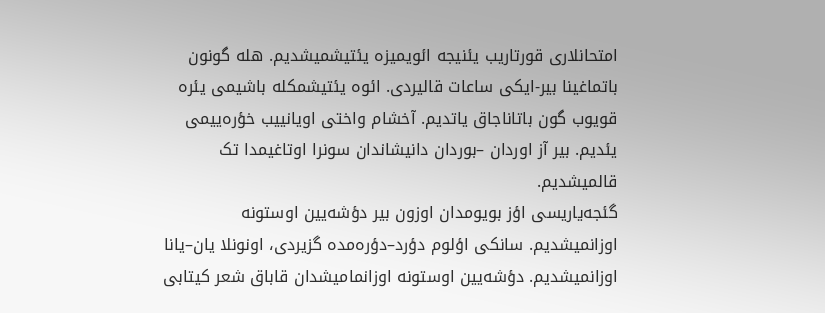امتحانلاری قورتاریب یئنیجه ائویمیزه یئتیشمیشدیم. هله گونون باتماغینا بیر-ایکی ساعات قالیردی. ائوه یئتیشمکله باشیمی یئره قویوب گون باتاناجاق یاتدیم. آخشام واختی اویانییب خؤره‌ییمی یئدیم. بیر آز اوردان –بوردان دانیشاندان سونرا اوتاغیمدا تک قالمیشدیم.
گئجه‌یاریسی اؤز بویومدان اوزون بیر دؤشه‌یین اوستونه اوزانمیشدیم. سانکی اؤلوم دؤرد–دؤره‌مده گزیردی، اونونلا یان–یانا اوزانمیشدیم. دؤشه‌یین اوستونه اوزانمامیشدان قاباق شعر کیتابی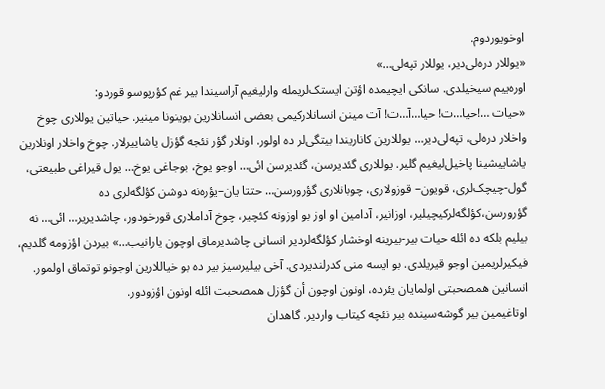اوخویوردوم.
«یوللار دره‌لی‌دیر، یوللار تپه‌لی…»
اوره‌ییم سیخیلدی. سانکی ایچیمده اؤتن ایستک‌لریمله وارلیغیم آراسیندا بیر غم کؤرپوسو قوردو:
«حیات …!حیا…ت! حیا…آ…ت! آت مینن انسانلارکیمی بعضی انسانلارین بوینونا مینیر. حیاتین یوللاری چوخ واخلار دره‌لی، تپه‌لی‌دیر… یوللارین کاناریندا بیتگی‌لر ده اولور. اونلار گؤر نئجه گؤزل یاشاییرلار. چوخ واخلار اونلارین یاشاییشینا پاخیل‌لیغیم گلیر. یوللاری گئدیرسن، گئدیرسن ائی… اوجو یوخ، بوجاغی یوخ… یول قیراغی طبیعتی، گول-چیچک‌لری، قویون– قوزولاری، چوبانلاری گؤرورسن… حتتا یان–یؤره‌نه دوشن کؤلگه‌لری ده گؤرورسن،کؤلگه‌لرکیچیلیر، اوزانیر، آدامین او اوز بو اوزونه کئچیر، چوخ آداملاری قورخودور، چاشدیریر… ائی… نه بیلیم بلکه ده ائله حیات بیر-بیرینه اوخشار کؤلگه‌لردیر انسانی چاشدیرماق اوچون یارانیب…» بیردن اؤزومه گلدیم، فیکیرلریمین اوجو قیریلدی. بو ایسه منی کد‌رلندیردی. آخی بیلیرسیز بیر ده بو خیاللارین اوجونو توتماق اولمور. انسانین همصحبتی اولمایان یئرده، اونون اوچون أن گؤزل همصحبت ائله اونون اؤزودور.
اوتاغیمین بیر گوشه‌سینده بیر نئچه کیتاب واردیر. گاهدان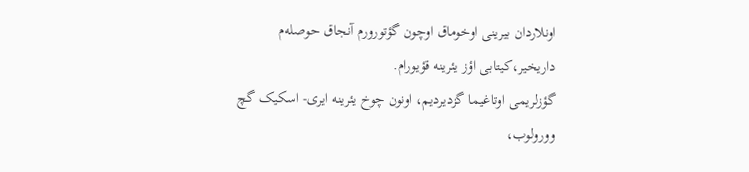اونلاردان بیرینی اوخوماق اوچون گؤتورورم آنجاق حوصله‌م داریخیر،کیتابی اؤز یئرینه قؤیورام.
گؤزلریمی اوتاغیما گزدیردیم، اونون چوخ یئرینه ایری- اسکیک گچ وورولوب،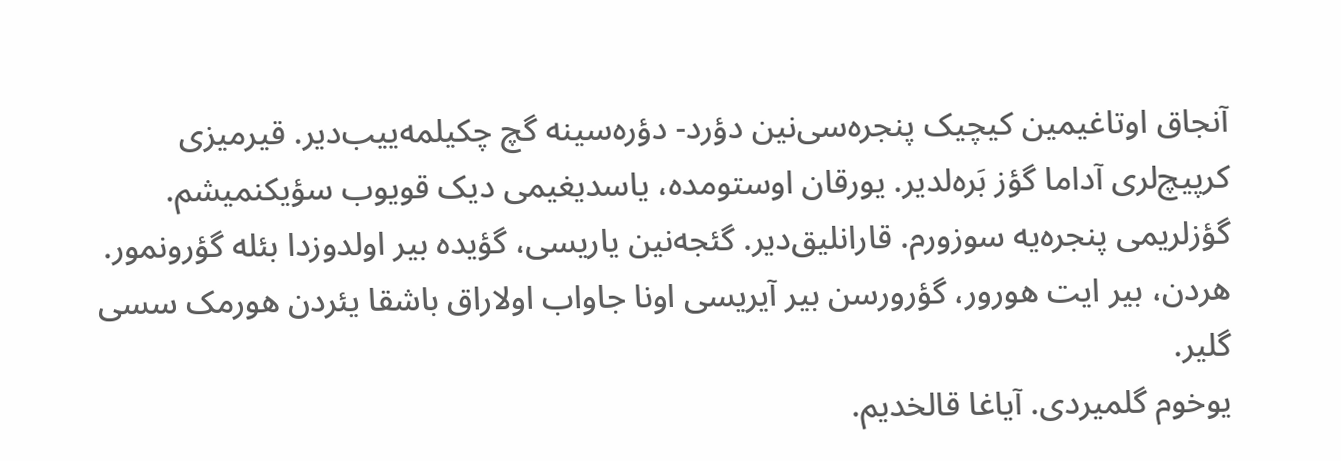آنجاق اوتاغیمین کیچیک پنجره‌سی‌نین دؤرد- دؤره‌سینه گچ چکیلمه‌ییب‌دیر. قیرمیزی کرپیچ‌لری آداما گؤز بَره‌لدیر. یورقان اوستومده، یاسدیغیمی دیک قویوب سؤیکنمیشم. گؤزلریمی پنجره‌یه سوزورم. قارانلیق‌دیر. گئجه‌نین یاریسی، گؤیده بیر اولدوزدا بئله گؤرونمور. هردن، بیر ایت هورور، گؤرورسن بیر آیریسی اونا جاواب اولاراق باشقا یئردن هورمک سسی گلیر.
یوخوم گلمیردی. آیاغا قالخدیم.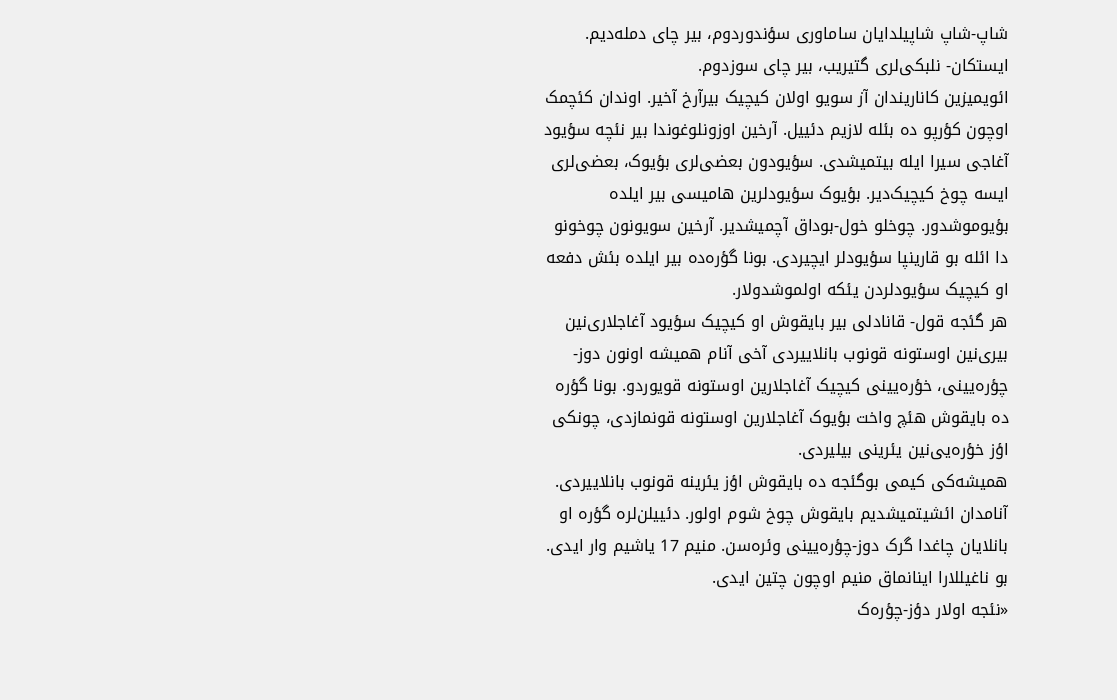شاپ-شاپ شاپیلدایان ساماوری سؤندوردوم، بیر چای دمله‌دیم. ایستکان- نلبکی‌لری گتیریب، بیر چای سوزدوم.
ائویمیزین کاناریندان آز سویو اولان کیچیک بیرآرخ آخیر. اوندان کئچمک اوچون کؤرپو ده بئله لازیم دئییل. آرخین اوزونلوغوندا بیر نئچه سؤیود آغاجی سیرا ایله بیتمیشدی. سؤیودون بعضی‌لری بؤیوک، بعضی‌لری ایسه چوخ کیچیک‌دیر. بؤیوک سؤیودلرین هامیسی بیر ایلده بؤیوموشدور. چوخلو خول-بوداق آچمیشدیر. آرخین سویونون چوخونو دا ائله بو قارینپا سؤیودلر ایچیردی. بونا گؤره‌ده بیر ایلده بئش دفعه او کیچیک سؤیودلردن یئکه اولموشدولار.
هر گئجه قول- قانادلی بیر بایقوش او کیچیک سؤیود آغاجلاری‌نین بیری‌نین اوستونه قونوب بانلاییردی آخی آنام همیشه اونون دوز-چؤره‌یینی، خؤره‌یینی کیچیک آغاجلارین اوستونه قویوردو. بونا گؤره ده بایقوش هئچ واخت بؤیوک آغاجلارین اوستونه قونمازدی، چونکی اؤز خؤره‌یی‌نین یئرینی بیلیردی.
همیشه‌کی کیمی بوگئجه ده بایقوش اؤز یئرینه قونوب بانلاییردی. آنامدان ائشیتمیشدیم بایقوش چوخ شوم اولور. دئییلن‌لره گؤره او بانلایان چاغدا گرک دوز-چؤره‌یینی وئره‌سن. منیم 17 یاشیم وار ایدی. بو ناغیللارا اینانماق منیم اوچون چتین ایدی.
«نئجه اولار دؤز-چؤره‌ک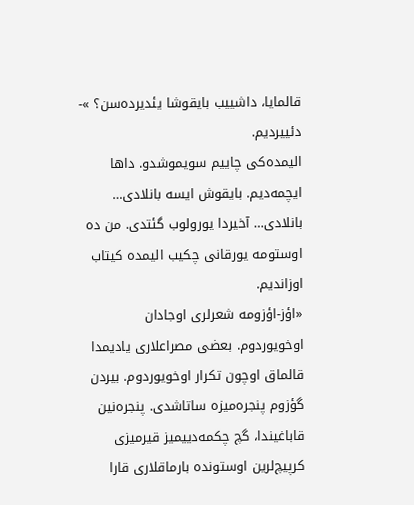قالمایا، داشییب بایقوشا یئدیرده‌سن؟ »- دئییردیم.
الیمده‌کی چاییم سویموشدو. داها ایچمه‌دیم. بایقوش ایسه بانلادی… بانلادی… آخیردا یورولوب گئتدی. من ده اوستومه یورقانی چکیب الیمده کیتاب اوزاندیم.
«اؤز-اؤزومه شعرلری اوجادان اوخویوردوم. بعضی مصراعلاری یادیمدا قالماق اوچون تکرار اوخویوردوم. بیردن گؤزوم پنجره‌میزه ساتاشدی. پنجره‌نین قاباغیندا، گچ چکمه‌دییمیز قیرمیزی کرپیچ‌لرین اوستونده بارماقلاری قارا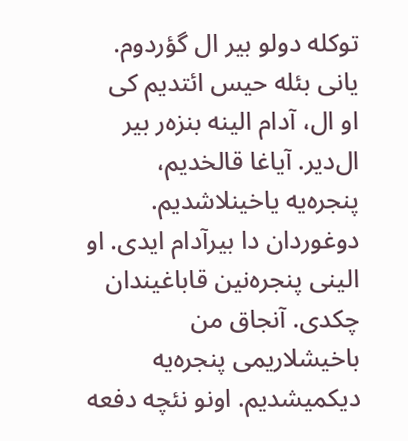توکله دولو بیر ال گؤردوم. یانی بئله حیس ائتدیم کی او ال، آدام الینه بنزه‌ر بیر ال‌دیر. آیاغا قالخدیم، پنجره‌یه یاخینلاشدیم. دوغوردان دا بیرآدام ایدی. او الینی پنجره‌نین قاباغیندان چکدی. آنجاق من باخیشلاریمی پنجره‌یه دیکمیشدیم. اونو نئچه دفعه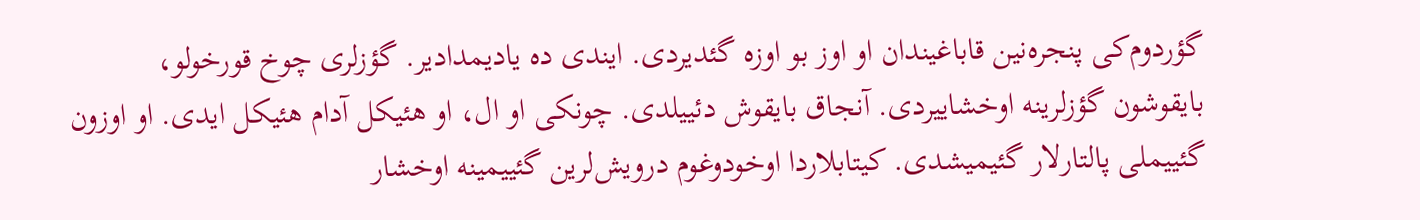گؤردوم‌کی پنجره‌نین قاباغیندان او اوز بو اوزه گئدیردی. ایندی ده یادیمدادیر. گؤزلری چوخ قورخولو، بایقوشون گؤزلرینه اوخشاییردی. آنجاق بایقوش دئییلدی. چونکی او ال، او هئیکل آدام هئیکل ایدی. او اوزون گئییملی پالتارلار گئیمیشدی. کیتابلاردا اوخودوغوم درویش‌لرین گئییمینه اوخشار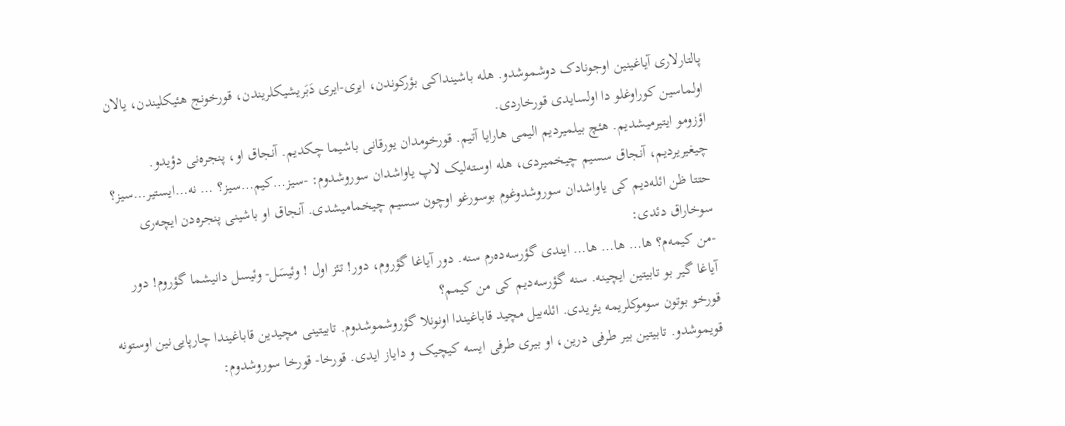پالتارلاری آیاغینین اوجونادک دوشموشدو. هله باشینداکی بؤرکوندن، ایری-ایری دَ‌بَریشیکلریندن، قورخونج هئیکلیندن، یالان اولماسین کوراوغلو دا اولسایدی قورخاردی.
اؤزومو ایتیرمیشدیم. هئچ بیلمیردیم الیمی هارایا آتیم. قورخومدان یورقانی باشیما چکدیم. آنجاق او، پنجره‌نی دؤیدو. چیغیریردیم، آنجاق سسیم چیخمیردی، هله اوسته‌لیک لاپ یاواشدان سوروشدوم: -سیز…کیم…سیز؟ … نه…ایستیر…سیز؟
حتتا ظن ائله‌دیم کی یاواشدان سوروشدوغوم بوسورغو اوچون سسیم چیخمامیشدی. آنجاق او باشینی پنجره‌دن ایچه‌ری سوخاراق دئدی:
-من کیمه‌م؟ ها… ها… ها… ایندی گؤرسه‌ده‌رم سنه. دور آیاغا گؤروم، دور! تئز اول ! وئیسَل- وئیسل دانیشما گؤروم! دور آیاغا گیر بو تابیتین ایچینه. سنه گؤرسه‌دیم کی من کیمم؟
قورخو بوتون سوموکلریمه یئریدی. ائله‌بیل مچید قاباغیندا اونونلا گؤروشموشدوم. تابیتینی مچیدین قاباغیندا چارپایی‌نین اوستونه قویموشدو. تابیتین بیر طرفی د‌رین، او بیری طرفی ایسه کیچیک و دایاز ایدی. قورخا- قورخا سوروشدوم: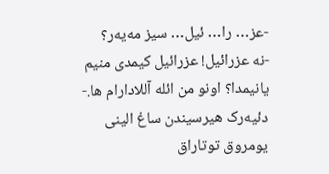-عز… را… ئیل… سیز مه‌یه‌ر؟
-نه عزرائیل! عزرائیل کیمدی منیم یانیمدا؟ اونو من ائله آللادارام ها.- دئیه‌رک هیرسیندن ساغ الینی یومروق‌ توتاراق‌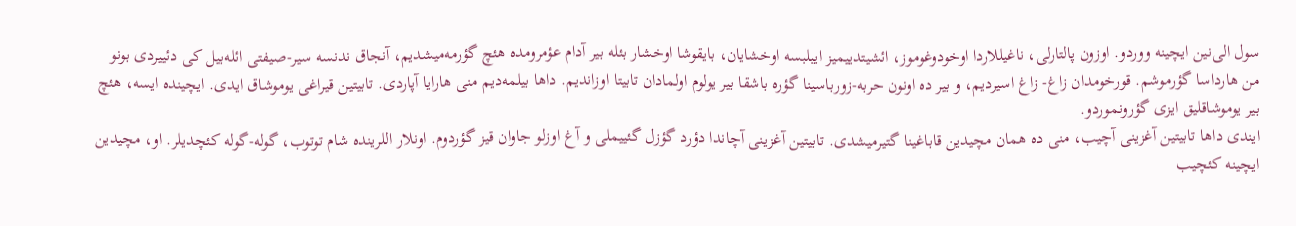سول ‌الی‌نین ‌ایچینه ‌ووردو. اوزون پالتارلی، ناغیللاردا اوخودوغوموز، ائشیتدییمیز ایبلبسه اوخشایان، بایقوشا اوخشار بئله بیر آدام عؤمرومده هئچ گؤرمه‌میشدیم، آنجاق ندنسه سیر-صیفتی ائله‌بیل کی دئییردی بونو من هارداسا گؤرموشم. قورخومدان زاغ- زاغ اسیردیم، و بیر ده اونون حربه-زورباسینا گؤره باشقا بیر یولوم اولمادان تابیتا اوزاندیم. داها بیلمه‌دیم منی هارایا آپاردی. تابیتین قیراغی یوموشاق ایدی. ایچینده ایسه، هئچ بیر یوموشاقلیق ایزی گؤرونموردو.
ایندی داها تابیتین آغزینی آچیب، منی ده همان مچیدین قاباغینا گتیرمیشدی. تابیتین آغزینی آچاندا دؤرد گؤز‌ل گئییملی و آغ اوزلو جاوان قیز گؤردوم. اونلار اللرینده شام توتوب، گوله-گوله کئچدیلر. او، مچیدین ایچینه کئچیب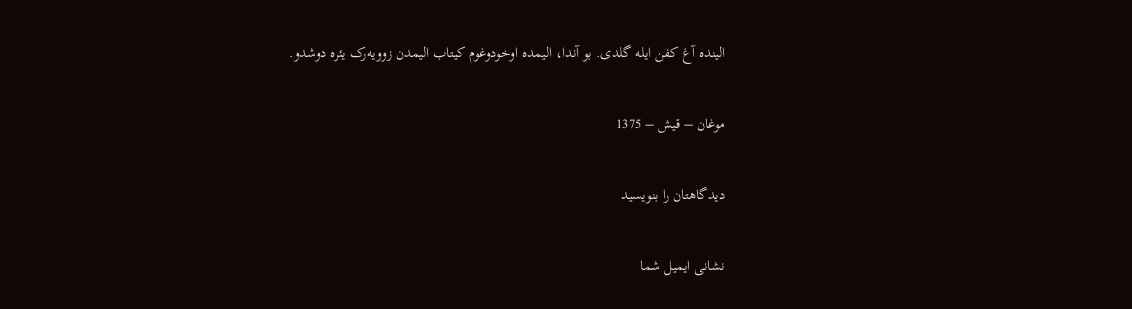الینده آغ کفن ایله گلدی. بو آندا، الیمده اوخودوغوم کیتاب الیمدن زوویه‌رک یئره دوشدو.

موغان – قیش – 1375

دیدگاهتان را بنویسید

نشانی ایمیل شما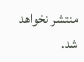منتشر نخواهد شد.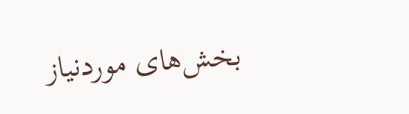بخش‌های موردنیاز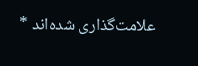علامت‌گذاری شده‌اند *